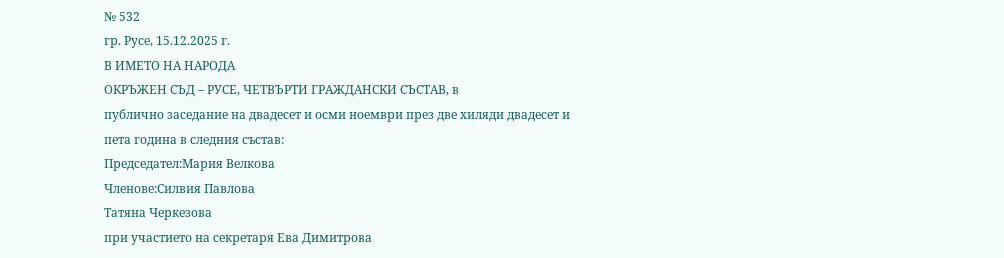№ 532
гр. Русе, 15.12.2025 г.
В ИМЕТО НА НАРОДА
ОКРЪЖЕН СЪД – РУСЕ, ЧЕТВЪРТИ ГРАЖДАНСКИ СЪСТАВ, в
публично заседание на двадесет и осми ноември през две хиляди двадесет и
пета година в следния състав:
Председател:Мария Велкова
Членове:Силвия Павлова
Татяна Черкезова
при участието на секретаря Ева Димитрова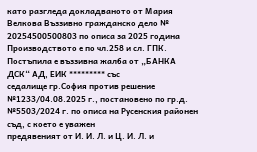като разгледа докладваното от Мария Велкова Въззивно гражданско дело №
20254500500803 по описа за 2025 година
Производството е по чл.258 и сл. ГПК.
Постъпила е въззивна жалба от „БАНКА ДСК“ АД, ЕИК ********* със
седалище гр.София против решение №1233/04.08.2025 г., постановено по гр.д.
№5503/2024 г. по описа на Русенския районен съд, с което е уважен
предявеният от И. И. Л. и Ц. И. Л. и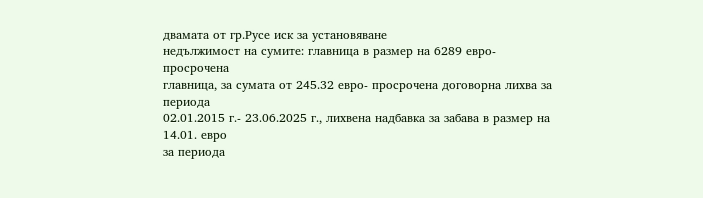двамата от гр.Русе иск за установяване
недължимост на сумите: главница в размер на 6289 евро- просрочена
главница, за сумата от 245.32 евро- просрочена договорна лихва за периода
02.01.2015 г.- 23.06.2025 г., лихвена надбавка за забава в размер на 14.01. евро
за периода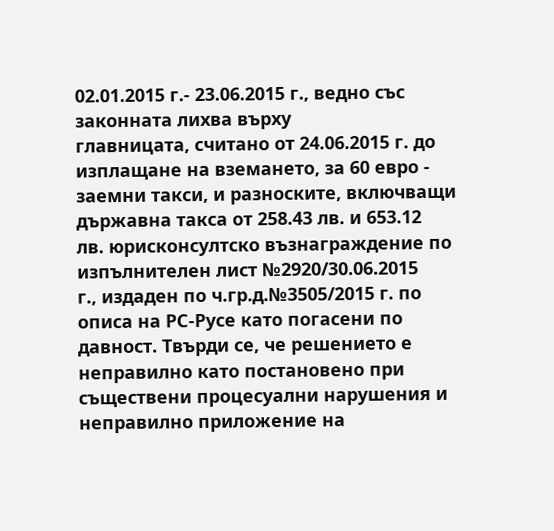02.01.2015 г.- 23.06.2015 г., ведно със законната лихва върху
главницата, считано от 24.06.2015 г. до изплащане на вземането, за 60 евро -
заемни такси, и разноските, включващи държавна такса от 258.43 лв. и 653.12
лв. юрисконсултско възнаграждение по изпълнителен лист №2920/30.06.2015
г., издаден по ч.гр.д.№3505/2015 г. по описа на РС-Русе като погасени по
давност. Твърди се, че решението е неправилно като постановено при
съществени процесуални нарушения и неправилно приложение на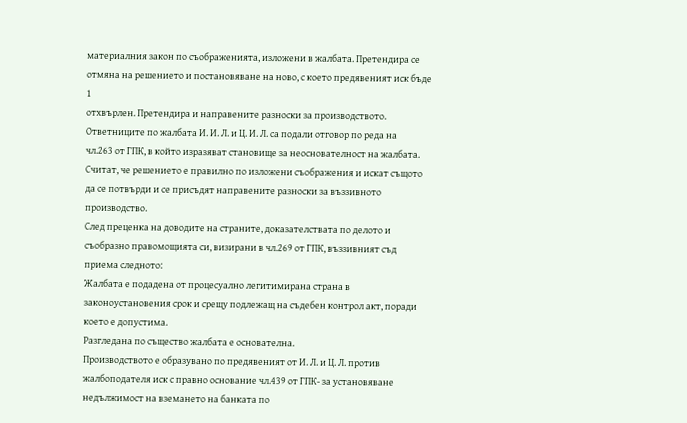материалния закон по съображенията, изложени в жалбата. Претендира се
отмяна на решението и постановяване на ново, с което предявеният иск бъде
1
отхвърлен. Претендира и направените разноски за производството.
Ответниците по жалбата И. И. Л. и Ц. И. Л. са подали отговор по реда на
чл.263 от ГПК, в който изразяват становище за неоснователност на жалбата.
Считат, че решението е правилно по изложени съображения и искат същото
да се потвърди и се присъдят направените разноски за въззивното
производство.
След преценка на доводите на страните, доказателствата по делото и
съобразно правомощията си, визирани в чл.269 от ГПК, въззивният съд
приема следното:
Жалбата е подадена от процесуално легитимирана страна в
законоустановения срок и срещу подлежащ на съдебен контрол акт, поради
което е допустима.
Разгледана по същество жалбата е основателна.
Производството е образувано по предявеният от И. Л. и Ц. Л. против
жалбоподателя иск с правно основание чл.439 от ГПК- за установяване
недължимост на вземането на банката по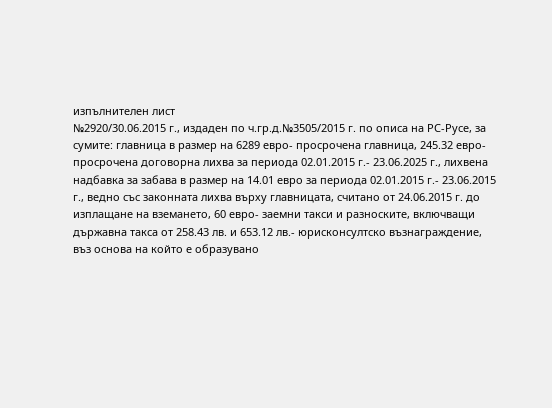изпълнителен лист
№2920/30.06.2015 г., издаден по ч.гр.д.№3505/2015 г. по описа на РС-Русе, за
сумите: главница в размер на 6289 евро- просрочена главница, 245.32 евро-
просрочена договорна лихва за периода 02.01.2015 г.- 23.06.2025 г., лихвена
надбавка за забава в размер на 14.01 евро за периода 02.01.2015 г.- 23.06.2015
г., ведно със законната лихва върху главницата, считано от 24.06.2015 г. до
изплащане на вземането, 60 евро- заемни такси и разноските, включващи
държавна такса от 258.43 лв. и 653.12 лв.- юрисконсултско възнаграждение,
въз основа на който е образувано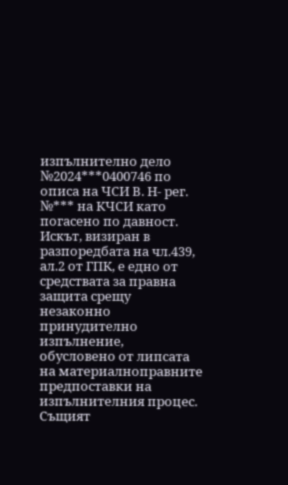изпълнително дело №2024***0400746 по
описа на ЧСИ В. Н- рег. №*** на КЧСИ като погасено по давност.
Искът, визиран в разпоредбата на чл.439, ал.2 от ГПК, е едно от
средствата за правна защита срещу незаконно принудително изпълнение,
обусловено от липсата на материалноправните предпоставки на
изпълнителния процес. Същият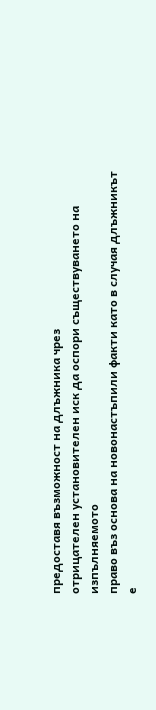предоставя възможност на длъжника чрез
отрицателен установителен иск да оспори съществуването на изпълняемото
право въз основа на новонастъпили факти като в случая длъжникът е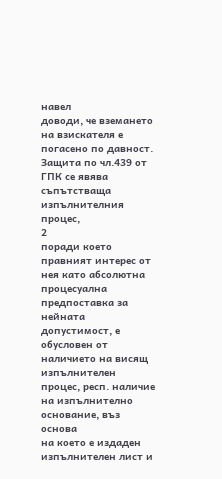навел
доводи, че вземането на взискателя е погасено по давност.
Защита по чл.439 от ГПК се явява съпътстваща изпълнителния процес,
2
поради което правният интерес от нея като абсолютна процесуална
предпоставка за нейната допустимост, е обусловен от наличието на висящ
изпълнителен процес, респ. наличие на изпълнително основание, въз основа
на което е издаден изпълнителен лист и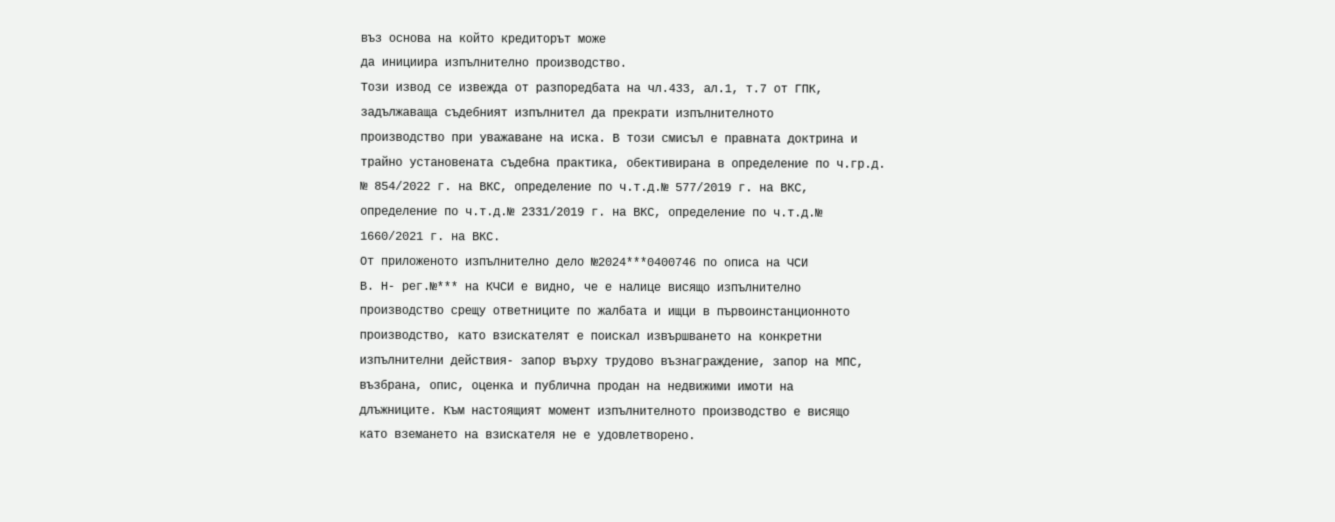въз основа на който кредиторът може
да инициира изпълнително производство.
Този извод се извежда от разпоредбата на чл.433, ал.1, т.7 от ГПК,
задължаваща съдебният изпълнител да прекрати изпълнителното
производство при уважаване на иска. В този смисъл е правната доктрина и
трайно установената съдебна практика, обективирана в определение по ч.гр.д.
№ 854/2022 г. на ВКС, определение по ч.т.д.№ 577/2019 г. на ВКС,
определение по ч.т.д.№ 2331/2019 г. на ВКС, определение по ч.т.д.№
1660/2021 г. на ВКС.
От приложеното изпълнително дело №2024***0400746 по описа на ЧСИ
В. Н- рег.№*** на КЧСИ е видно, че е налице висящо изпълнително
производство срещу ответниците по жалбата и ищци в първоинстанционното
производство, като взискателят е поискал извършването на конкретни
изпълнителни действия- запор върху трудово възнаграждение, запор на МПС,
възбрана, опис, оценка и публична продан на недвижими имоти на
длъжниците. Към настоящият момент изпълнителното производство е висящо
като вземането на взискателя не е удовлетворено.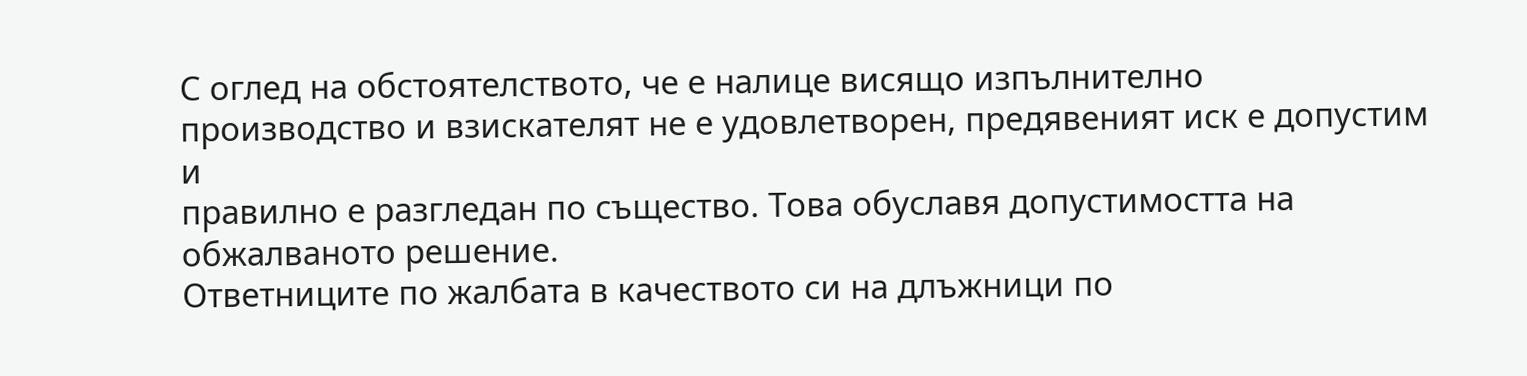С оглед на обстоятелството, че е налице висящо изпълнително
производство и взискателят не е удовлетворен, предявеният иск е допустим и
правилно е разгледан по същество. Това обуславя допустимостта на
обжалваното решение.
Ответниците по жалбата в качеството си на длъжници по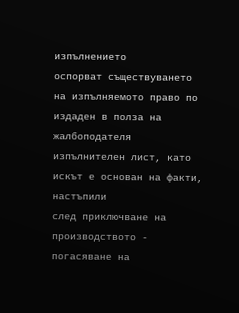изпълнението
оспорват съществуването на изпълняемото право по издаден в полза на
жалбоподателя изпълнителен лист, като искът е основан на факти, настъпили
след приключване на производството - погасяване на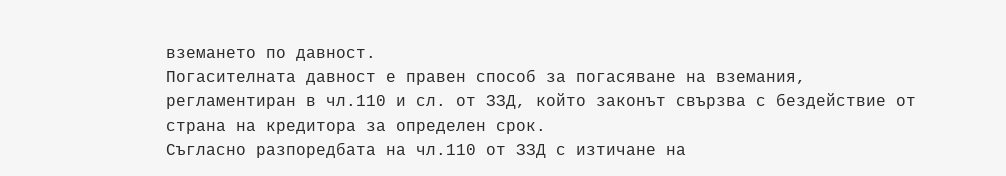вземането по давност.
Погасителната давност е правен способ за погасяване на вземания,
регламентиран в чл.110 и сл. от ЗЗД, който законът свързва с бездействие от
страна на кредитора за определен срок.
Съгласно разпоредбата на чл.110 от ЗЗД с изтичане на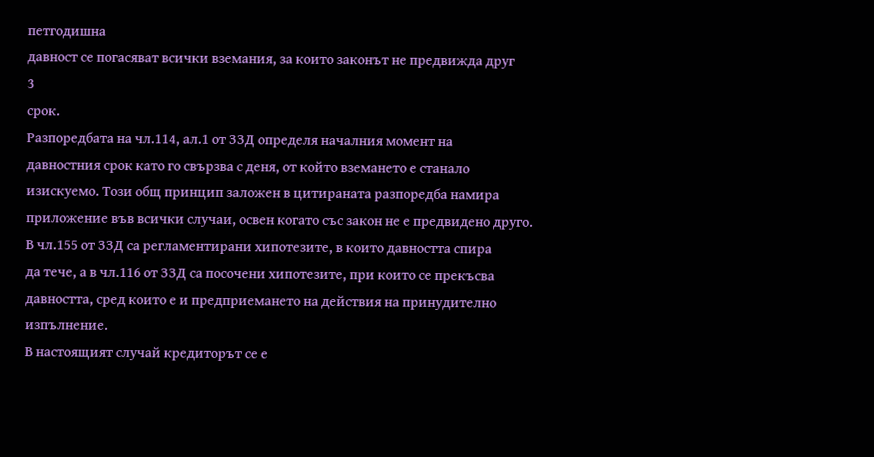петгодишна
давност се погасяват всички вземания, за които законът не предвижда друг
3
срок.
Разпоредбата на чл.114, ал.1 от ЗЗД определя началния момент на
давностния срок като го свързва с деня, от който вземането е станало
изискуемо. Този общ принцип заложен в цитираната разпоредба намира
приложение във всички случаи, освен когато със закон не е предвидено друго.
В чл.155 от ЗЗД са регламентирани хипотезите, в които давността спира
да тече, а в чл.116 от ЗЗД са посочени хипотезите, при които се прекъсва
давността, сред които е и предприемането на действия на принудително
изпълнение.
В настоящият случай кредиторът се е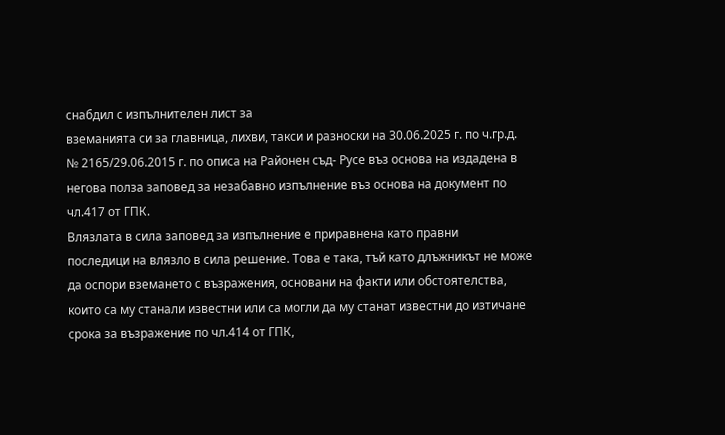снабдил с изпълнителен лист за
вземанията си за главница, лихви, такси и разноски на 30.06.2025 г. по ч.гр.д.
№ 2165/29.06.2015 г. по описа на Районен съд- Русе въз основа на издадена в
негова полза заповед за незабавно изпълнение въз основа на документ по
чл.417 от ГПК.
Влязлата в сила заповед за изпълнение е приравнена като правни
последици на влязло в сила решение. Това е така, тъй като длъжникът не може
да оспори вземането с възражения, основани на факти или обстоятелства,
които са му станали известни или са могли да му станат известни до изтичане
срока за възражение по чл.414 от ГПК,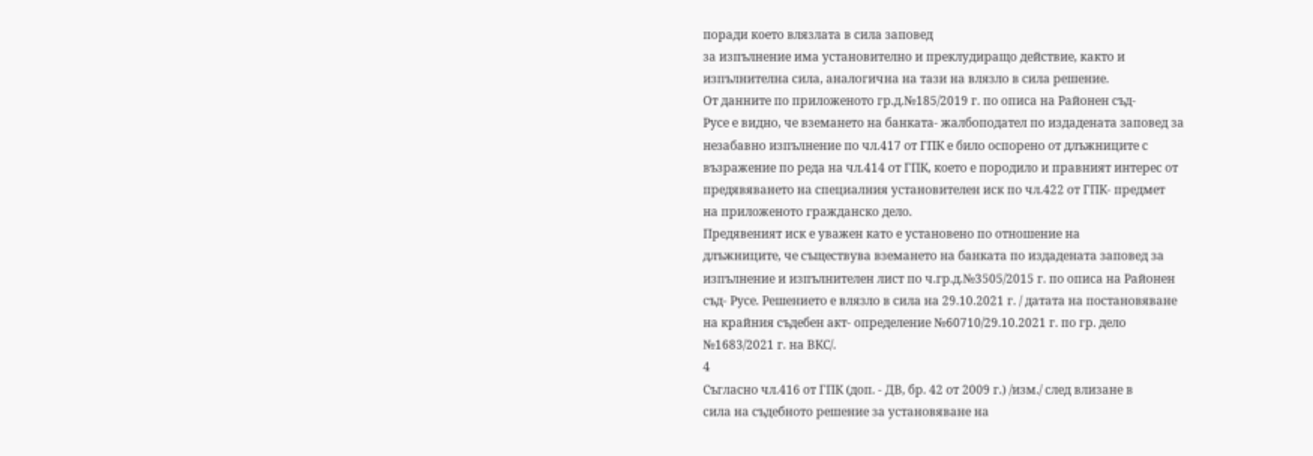поради което влязлата в сила заповед
за изпълнение има установително и преклудиращо действие, както и
изпълнителна сила, аналогична на тази на влязло в сила решение.
От данните по приложеното гр.д.№185/2019 г. по описа на Районен съд-
Русе е видно, че вземането на банката- жалбоподател по издадената заповед за
незабавно изпълнение по чл.417 от ГПК е било оспорено от длъжниците с
възражение по реда на чл.414 от ГПК, което е породило и правният интерес от
предявяването на специалния установителен иск по чл.422 от ГПК- предмет
на приложеното гражданско дело.
Предявеният иск е уважен като е установено по отношение на
длъжниците, че съществува вземането на банката по издадената заповед за
изпълнение и изпълнителен лист по ч.гр.д.№3505/2015 г. по описа на Районен
съд- Русе. Решението е влязло в сила на 29.10.2021 г. / датата на постановяване
на крайния съдебен акт- определение №60710/29.10.2021 г. по гр. дело
№1683/2021 г. на ВКС/.
4
Съгласно чл.416 от ГПК (доп. - ДВ, бр. 42 от 2009 г.) /изм./ след влизане в
сила на съдебното решение за установяване на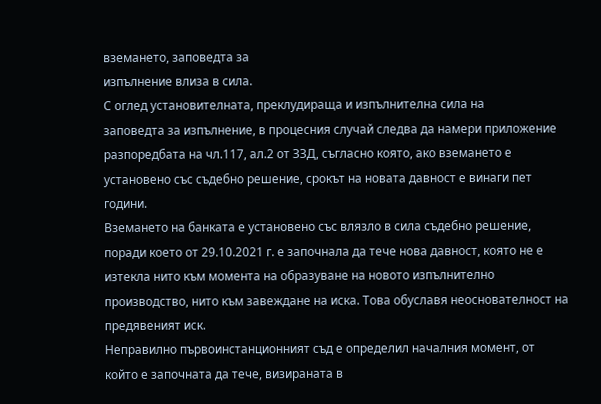вземането, заповедта за
изпълнение влиза в сила.
С оглед установителната, преклудираща и изпълнителна сила на
заповедта за изпълнение, в процесния случай следва да намери приложение
разпоредбата на чл.117, ал.2 от ЗЗД, съгласно която, ако вземането е
установено със съдебно решение, срокът на новата давност е винаги пет
години.
Вземането на банката е установено със влязло в сила съдебно решение,
поради което от 29.10.2021 г. е започнала да тече нова давност, която не е
изтекла нито към момента на образуване на новото изпълнително
производство, нито към завеждане на иска. Това обуславя неоснователност на
предявеният иск.
Неправилно първоинстанционният съд е определил началния момент, от
който е започната да тече, визираната в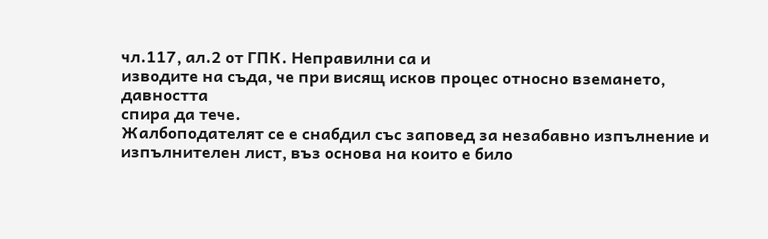чл.117, ал.2 от ГПК. Неправилни са и
изводите на съда, че при висящ исков процес относно вземането, давността
спира да тече.
Жалбоподателят се е снабдил със заповед за незабавно изпълнение и
изпълнителен лист, въз основа на които е било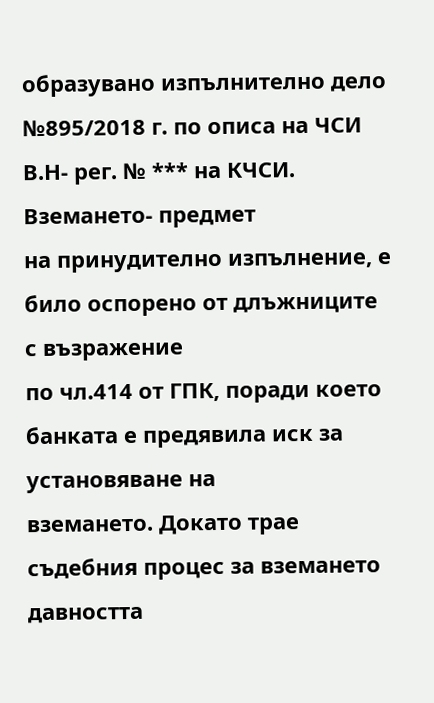образувано изпълнително дело
№895/2018 г. по описа на ЧСИ В.Н- рег. № *** на КЧСИ. Вземането- предмет
на принудително изпълнение, е било оспорено от длъжниците с възражение
по чл.414 от ГПК, поради което банката е предявила иск за установяване на
вземането. Докато трае съдебния процес за вземането давността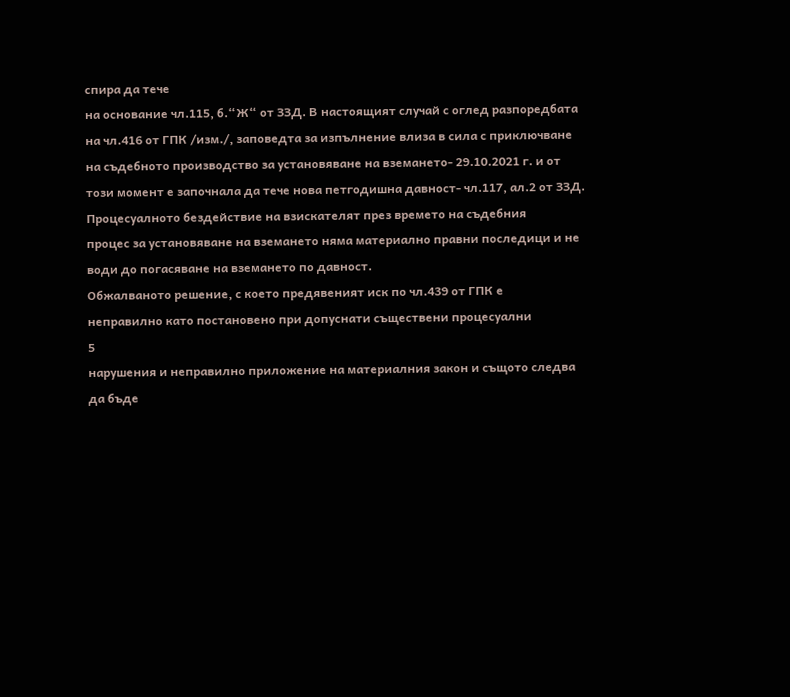спира да тече
на основание чл.115, б.“Ж“ от ЗЗД. В настоящият случай с оглед разпоредбата
на чл.416 от ГПК /изм./, заповедта за изпълнение влиза в сила с приключване
на съдебното производство за установяване на вземането- 29.10.2021 г. и от
този момент е започнала да тече нова петгодишна давност- чл.117, ал.2 от ЗЗД.
Процесуалното бездействие на взискателят през времето на съдебния
процес за установяване на вземането няма материално правни последици и не
води до погасяване на вземането по давност.
Обжалваното решение, с което предявеният иск по чл.439 от ГПК е
неправилно като постановено при допуснати съществени процесуални
5
нарушения и неправилно приложение на материалния закон и същото следва
да бъде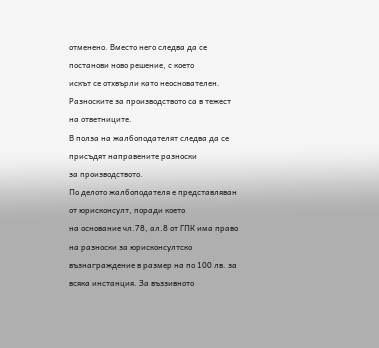отменено. Вместо него следва да се постанови ново решение, с което
искът се отхвърли като неоснователен.
Разноските за производството са в тежест на ответниците.
В полза на жалбоподателят следва да се присъдят направените разноски
за производството.
По делото жалбоподателя е представляван от юрисконсулт, поради което
на основание чл.78, ал.8 от ГПК има право на разноски за юрисконсултско
възнаграждение в размер на по 100 лв. за всяка инстанция. За въззивното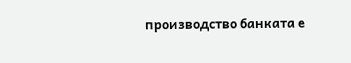производство банката е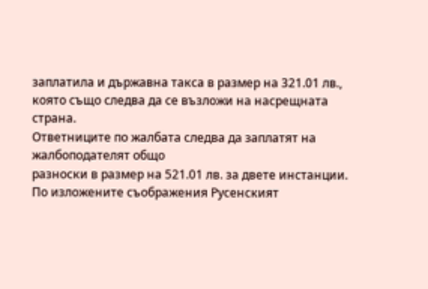заплатила и държавна такса в размер на 321.01 лв.,
която също следва да се възложи на насрещната страна.
Ответниците по жалбата следва да заплатят на жалбоподателят общо
разноски в размер на 521.01 лв. за двете инстанции.
По изложените съображения Русенският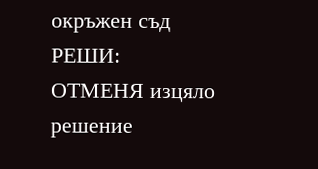окръжен съд
РЕШИ:
ОТМЕНЯ изцяло решение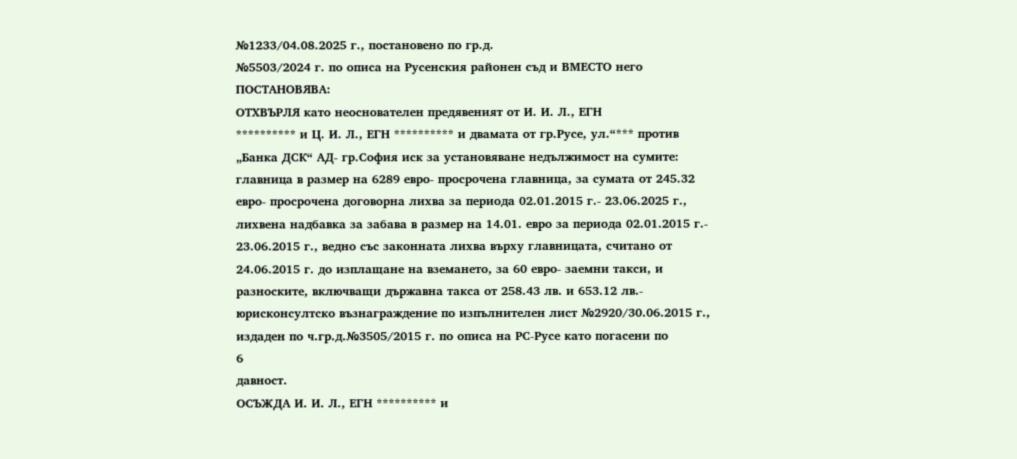№1233/04.08.2025 г., постановено по гр.д.
№5503/2024 г. по описа на Русенския районен съд и ВМЕСТО него
ПОСТАНОВЯВА:
ОТХВЪРЛЯ като неоснователен предявеният от И. И. Л., ЕГН
********** и Ц. И. Л., ЕГН ********** и двамата от гр.Русе, ул.“*** против
„Банка ДСК“ АД- гр.София иск за установяване недължимост на сумите:
главница в размер на 6289 евро- просрочена главница, за сумата от 245.32
евро- просрочена договорна лихва за периода 02.01.2015 г.- 23.06.2025 г.,
лихвена надбавка за забава в размер на 14.01. евро за периода 02.01.2015 г.-
23.06.2015 г., ведно със законната лихва върху главницата, считано от
24.06.2015 г. до изплащане на вземането, за 60 евро- заемни такси, и
разноските, включващи държавна такса от 258.43 лв. и 653.12 лв.-
юрисконсултско възнаграждение по изпълнителен лист №2920/30.06.2015 г.,
издаден по ч.гр.д.№3505/2015 г. по описа на РС-Русе като погасени по
6
давност.
ОСЪЖДА И. И. Л., ЕГН ********** и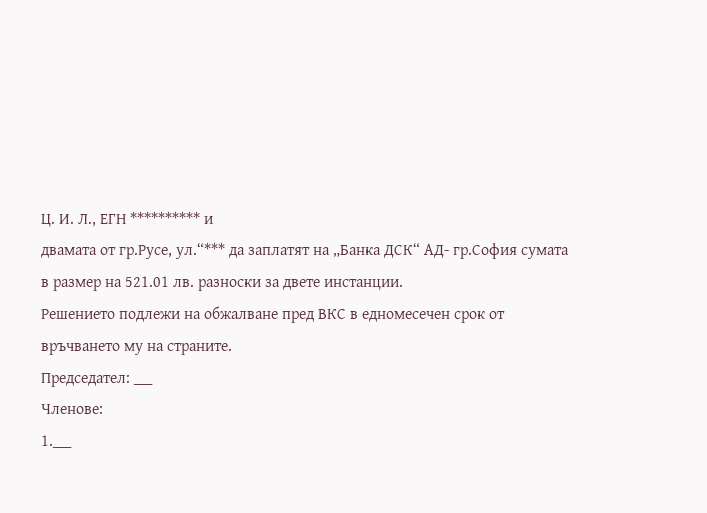Ц. И. Л., ЕГН ********** и
двамата от гр.Русе, ул.“*** да заплатят на „Банка ДСК“ АД- гр.София сумата
в размер на 521.01 лв. разноски за двете инстанции.
Решението подлежи на обжалване пред ВКС в едномесечен срок от
връчването му на страните.
Председател: ___
Членове:
1.___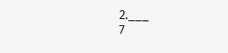2.___
7